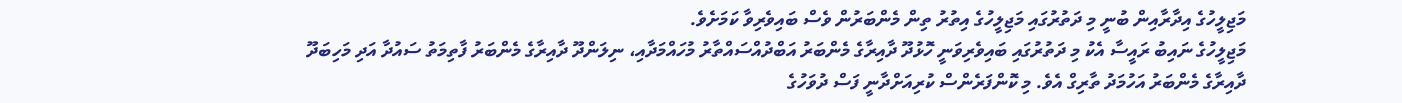މަޖިލީހުގެ އިދާރާއިން ބުނީ މި ދަތުރުގައި މަޖިލީހުގެ އިތުރު ތިން މެންބަރުން ވެސް ބައިވެރިވާ ކަމަށެވެ.
މަޖިލީހުގެ ނައިބު ރައީސާ އެކު މި ދަތުރުގައި ބައިވެރިވަނީ ހޮޅުދޫ ދާއިރާގެ މެންބަރު އަބްދުއްސައްތާރު މުހައްމަދާއި، ނިލަންދޫ ދާއިރާގެ މެންބަރު ފާތިމަތު ސައުދާ އަދި މަހިބަދޫ ދާއިރާގެ މެންބަރު އަހުމަދު ތާރިގް އެވެ. މި ކޮންފަރެންސް ކުރިއަށްދާނީ ފަސް ދުވަހުގެ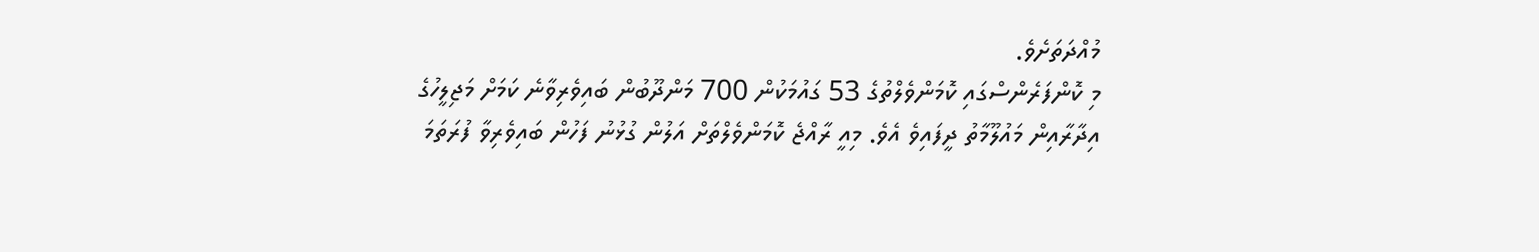މުއްދަތަށެވެ.
މި ކޮންފަރެންސްގައި ކޮމަންވެލްތުގެ 53 ގައުމަކުން 700 މަންދޫބުން ބައިވެރިވާނެ ކަމަށް މަޖިލީހުގެ އިދާރާއިން މައުލޫމާތު ދީފައިވެ އެވެ. މިއީ ރާއްޖެ ކޮމަންވެލްތަށް އަލުން ގުޅުނު ފަހުން ބައިވެރިވާ ފުރަތަމަ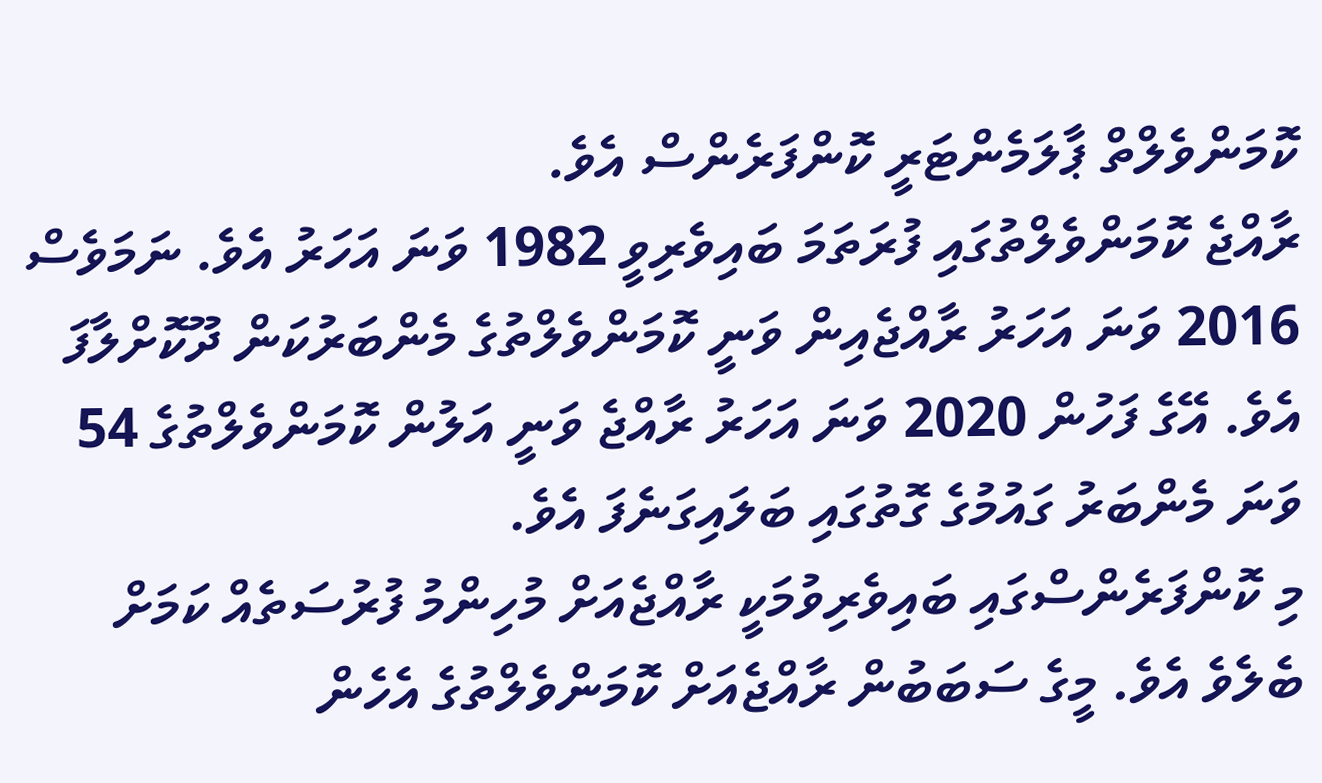ކޮމަންވެލްތް ޕާލަމެންޓަރީ ކޮންފަރެންސް އެވެ.
ރާއްޖެ ކޮމަންވެލްތުގައި ފުރަތަމަ ބައިވެރިވީ 1982 ވަނަ އަހަރު އެވެ. ނަމަވެސް 2016 ވަނަ އަހަރު ރާއްޖެއިން ވަނީ ކޮމަންވެލްތުގެ މެންބަރުކަން ދޫކޮށްލާފަ އެވެ. އޭގެ ފަހުން 2020 ވަނަ އަހަރު ރާއްޖެ ވަނީ އަލުން ކޮމަންވެލްތުގެ 54 ވަނަ މެންބަރު ގައުމުގެ ގޮތުގައި ބަލައިގަނެފަ އެވެ.
މި ކޮންފަރެންސްގައި ބައިވެރިވުމަކީ ރާއްޖެއަށް މުހިންމު ފުރުސަތެއް ކަމަށް ބެލެވެ އެވެ. މީގެ ސަބަބުން ރާއްޖެއަށް ކޮމަންވެލްތުގެ އެހެން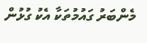މެންބަރު ގައުމުތަކާ އެކު ގުޅުން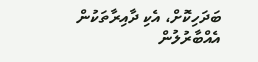ބަދަހިކޮށް، އެކި ދާއިރާތަކުން އެއްބާރުލުން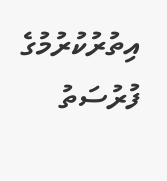އިތުރުކުރުމުގެ ފުރުސަތު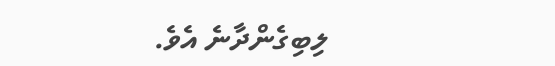ލިބިގެންދާނެ އެވެ.